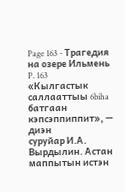Page 163 - Трагедия на озере Ильмень
P. 163
«Кылгастык саллааттыы 6biha батгаан кэпсэппиппит», — диэн
суруйар И.А. Вырдылин. Астан маппытын истэн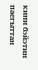кини бэйэтин
паегыттан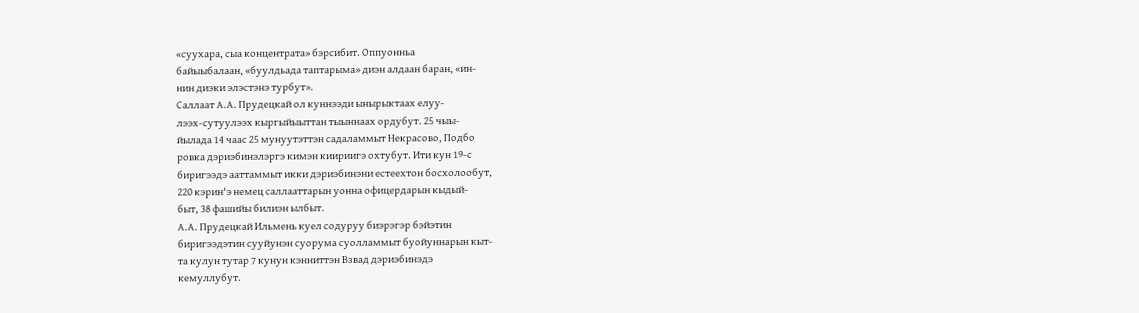«суухара, сыа концентрата» бэрсибит. Оппуонньа
байыыбалаан, «буулдьада таптарыма» диэн алдаан баран, «ин-
нин диэки элэстэнэ турбут».
Саллаат А.А. Прудецкай ол куннээди ынырыктаах елуу-
лээх-сутуулээх кыргыйыыттан тыыннаах ордубут. 25 чыы-
йылада 14 чаас 25 мунуутэттэн садаламмыт Некрасово, Подбо
ровка дэриэбинэлэргэ кимэн киириигэ охтубут. Ити кун 19-с
биригээдэ ааттаммыт икки дэриэбинэни естеехтон босхолообут,
220 кэрин'э немец саллааттарын уонна офицердарын кыдый-
быт, 38 фашийы билиэн ылбыт.
А.А. Прудецкай Ильмень куел содуруу биэрэгэр бэйэтин
биригээдэтин сууйунэн суорума суолламмыт буойуннарын кыт-
та кулун тутар 7 кунун кэнниттэн Взвад дэриэбинэдэ
кемуллубут.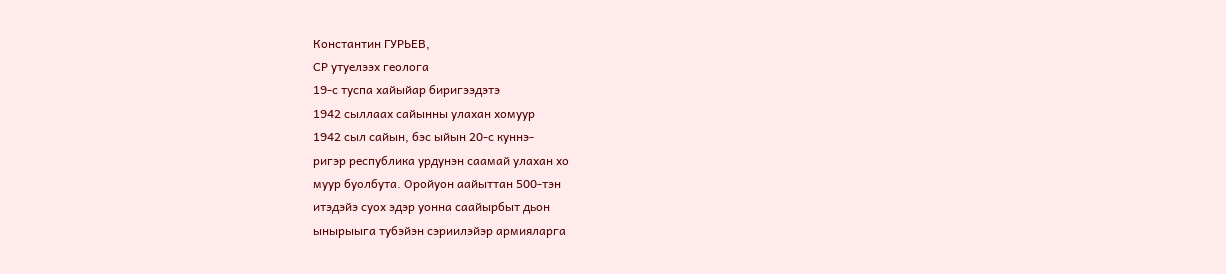Константин ГУРЬЕВ,
СР утуелээх геолога
19-с туспа хайыйар биригээдэтэ
1942 сыллаах сайынны улахан хомуур
1942 сыл сайын, бэс ыйын 20-с куннэ-
ригэр республика урдунэн саамай улахан хо
муур буолбута. Оройуон аайыттан 500-тэн
итэдэйэ суох эдэр уонна саайырбыт дьон
ынырыыга тубэйэн сэриилэйэр армияларга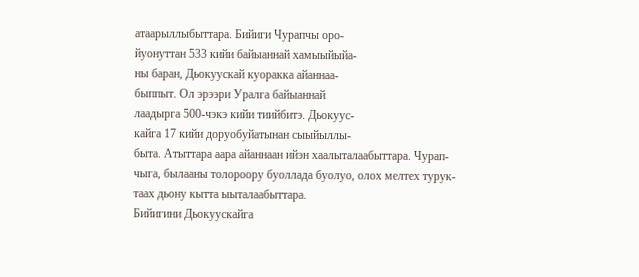атаарыллыбыттара. Бийиги Чурапчы оро-
йуонуттан 533 кийи байыаннай хамыыйыйа-
ны баран, Дьокуускай куоракка айаннаа-
быппыт. Ол эрээри Уралга байыаннай
лаадырга 500-чэкэ кийи тиийбитэ. Дьокуус-
кайга 17 кийи доруобуйатынан сыыйыллы-
быта. Атыттара аара айаннаан ийэн хаалыталаабыттара. Чурап-
чыга, былааны толороору буоллада буолуо, олох мелтех турук-
таах дьону кытта ыыталаабыттара.
Бийигини Дьокуускайга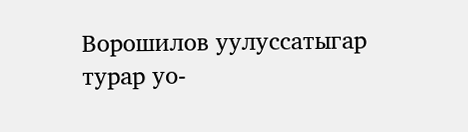Ворошилов уулуссатыгар турар уо-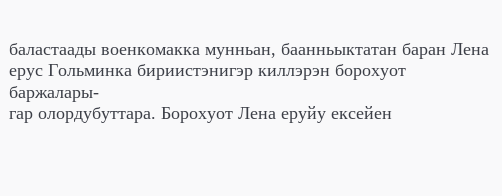баластаады военкомакка мунньан, баанньыктатан баран Лена
ерус Гольминка бириистэнигэр киллэрэн борохуот баржалары-
гар олордубуттара. Борохуот Лена еруйу ексейен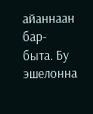айаннаан бар-
быта. Бу эшелонна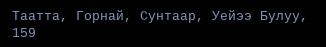Таатта, Горнай, Сунтаар, Уейээ Булуу,
159